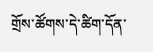གྲོས་ཚོགས་དེ་ཚིག་དོན་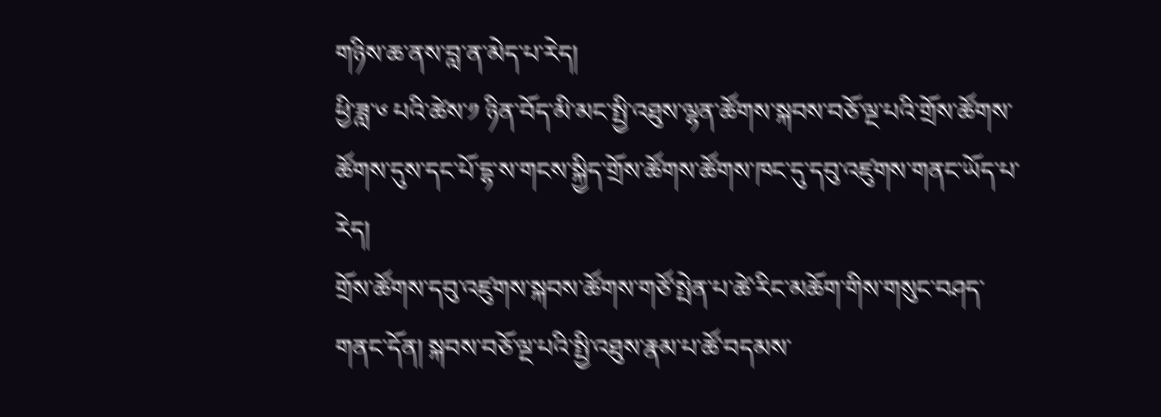གཉིས་ཆ་ནས་བླ་ན་མེད་པ་རེད།
ཕྱི་ཟླ་༦ པའི་ཚེས་༡ ཉིན་བོད་མི་མང་སྤྱི་འཐུས་ལྷན་ཚོགས་སྐབས་བཅོ་ལྔ་པའི་གྲོས་ཚོགས་ཚོགས་དུས་དང་པོ་དྷ་ས་གངས་སྐྱིད་གྲོས་ཚོགས་ཚོགས་ཁང་དུ་དབུ་འཛུགས་གནང་ཡོད་པ་རེད།
གྲོས་ཚོགས་དབུ་འཛུགས་སྐབས་ཚོགས་གཙོ་སྤེན་པ་ཚེ་རིང་མཆོག་གིས་གསུང་བཤད་གནང་དོན། སྐབས་བཅོ་ལྔ་པའི་སྤྱི་འཐུས་རྣམ་པ་ཚོ་བདམས་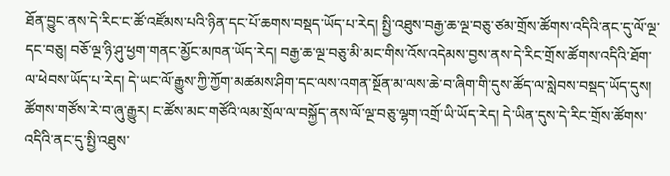ཐོན་བྱུང་ནས་དེ་རིང་ང་ཚོ་འཛོམས་པའི་ཉིན་དང་པོ་ཆགས་བསྡད་ཡོད་པ་རེད། སྤྱི་འཐུས་བརྒྱ་ཆ་ལྔ་བཅུ་ཙམ་གྲོས་ཚོགས་འདིའི་ནང་དུ་ལོ་ལྔ་དང་བཅུ། བཅོ་ལྔ་ཉི་ཤུ་ཕྱག་གནང་མྱོང་མཁན་ཡོད་རེད། བརྒྱ་ཆ་ལྔ་བཅུ་མི་མང་གིས་འོས་འདེམས་བྱས་ནས་དེ་རིང་གྲོས་ཚོགས་འདིའི་ཐོག་ལ་ཕེབས་ཡོད་པ་རེད། དེ་ཡང་ལོ་རྒྱུས་ཀྱི་ཀྱོག་མཚམས་ཤིག་དང་ལས་འགན་སྔོན་མ་ལས་ཆེ་བ་ཞིག་གི་དུས་ཚོད་ལ་སླེབས་བསྡད་ཡོད་དུས། ཚོགས་གཙོས་རེ་བ་ཞུ་རྒྱུར། ང་ཚོས་མང་གཙོའི་ལམ་སྲོལ་ལ་བསྐྱོད་ནས་ལོ་ལྔ་བཅུ་ལྷག་འགྲོ་ཡི་ཡོད་རེད། དེ་ཡིན་དུས་དེ་རིང་གྲོས་ཚོགས་འདིའི་ནང་དུ་སྤྱི་འཐུས་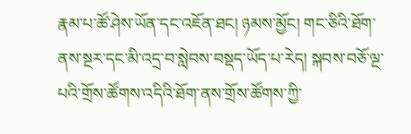རྣམ་པ་ཚོ་ཤེས་ཡོན་དང་འཇོན་ཐང། ཉམས་མྱོང། གང་ཅིའི་ཐོག་ནས་སྔར་དང་མི་འདྲ་བ་སླེབས་བསྡད་ཡོད་པ་རེད། སྐབས་བཅོ་ལྔ་པའི་གྲོས་ཚོགས་འདིའི་ཐོག་ནས་གྲོས་ཚོགས་ཀྱི་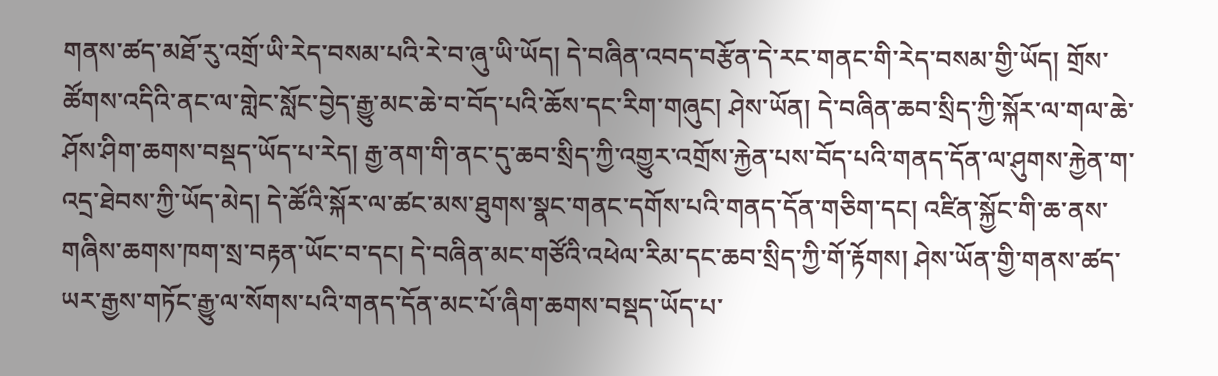གནས་ཚད་མཐོ་རུ་འགྲོ་ཡི་རེད་བསམ་པའི་རེ་བ་ཞུ་ཡི་ཡོད། དེ་བཞིན་འབད་བརྩོན་དེ་རང་གནང་གི་རེད་བསམ་གྱི་ཡོད། གྲོས་ཚོགས་འདིའི་ནང་ལ་གླེང་སློང་བྱེད་རྒྱུ་མང་ཆེ་བ་བོད་པའི་ཆོས་དང་རིག་གཞུང། ཤེས་ཡོན། དེ་བཞིན་ཆབ་སྲིད་ཀྱི་སྐོར་ལ་གལ་ཆེ་ཤོས་ཤིག་ཆགས་བསྡད་ཡོད་པ་རེད། རྒྱ་ནག་གི་ནང་དུ་ཆབ་སྲིད་ཀྱི་འགྱུར་འགྲོས་རྐྱེན་པས་བོད་པའི་གནད་དོན་ལ་ཤུགས་རྐྱེན་ག་འདྲ་ཐེབས་ཀྱི་ཡོད་མེད། དེ་ཚོའི་སྐོར་ལ་ཚང་མས་ཐུགས་སྣང་གནང་དགོས་པའི་གནད་དོན་གཅིག་དང། འཛིན་སྐྱོང་གི་ཆ་ནས་གཞིས་ཆགས་ཁག་སྲ་བརྟན་ཡོང་བ་དང། དེ་བཞིན་མང་གཙོའི་འཕེལ་རིམ་དང་ཆབ་སྲིད་ཀྱི་གོ་རྟོགས། ཤེས་ཡོན་གྱི་གནས་ཚད་ཡར་རྒྱས་གཏོང་རྒྱུ་ལ་སོགས་པའི་གནད་དོན་མང་པོ་ཞིག་ཆགས་བསྡད་ཡོད་པ་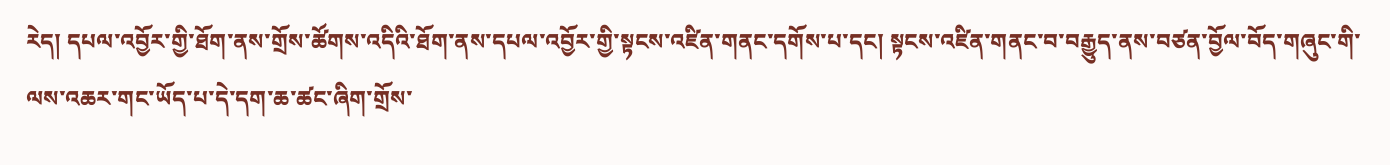རེད། དཔལ་འབྱོར་གྱི་ཐོག་ནས་གྲོས་ཚོགས་འདིའི་ཐོག་ནས་དཔལ་འབྱོར་གྱི་སྟངས་འཛིན་གནང་དགོས་པ་དང། སྟངས་འཛིན་གནང་བ་བརྒྱུད་ནས་བཙན་བྱོལ་བོད་གཞུང་གི་ལས་འཆར་གང་ཡོད་པ་དེ་དག་ཆ་ཚང་ཞིག་གྲོས་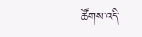ཚོགས་འདི་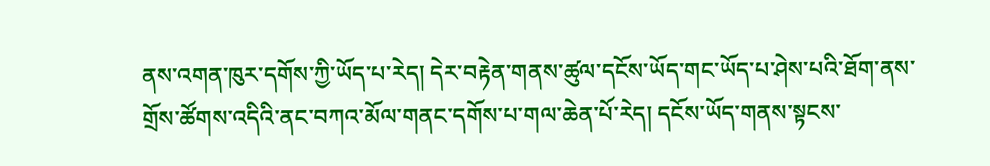ནས་འགན་ཁུར་དགོས་ཀྱི་ཡོད་པ་རེད། དེར་བརྟེན་གནས་ཚུལ་དངོས་ཡོད་གང་ཡོད་པ་ཤེས་པའི་ཐོག་ནས་གྲོས་ཚོགས་འདིའི་ནང་བཀའ་མོལ་གནང་དགོས་པ་གལ་ཆེན་པོ་རེད། དངོས་ཡོད་གནས་སྟངས་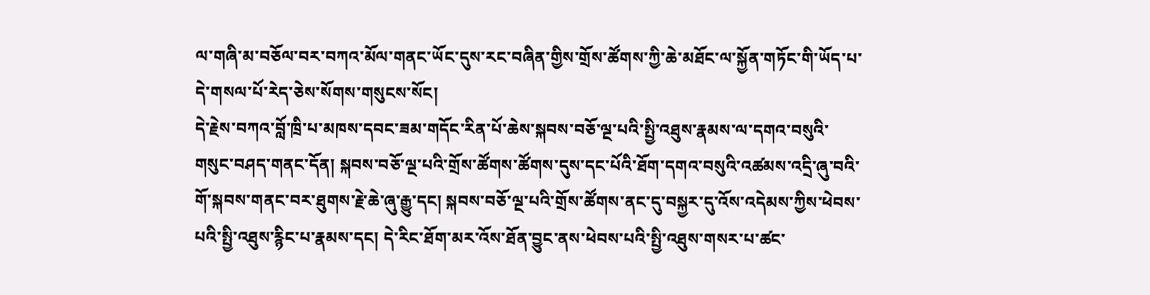ལ་གཞི་མ་བཅོལ་བར་བཀའ་མོལ་གནང་ཡོང་དུས་རང་བཞིན་གྱིས་གྲོས་ཚོགས་ཀྱི་ཆེ་མཐོང་ལ་སྐྱོན་གཏོང་གི་ཡོད་པ་དེ་གསལ་པོ་རེད་ཅེས་སོགས་གསུངས་སོང།
དེ་རྗེས་བཀའ་བློ་ཁྲི་པ་མཁས་དབང་ཟམ་གདོང་རིན་པོ་ཆེས་སྐབས་བཅོ་ལྔ་པའི་སྤྱི་འཐུས་རྣམས་ལ་དགའ་བསུའི་གསུང་བཤད་གནང་དོན། སྐབས་བཅོ་ལྔ་པའི་གྲོས་ཚོགས་ཚོགས་དུས་དང་པོའི་ཐོག་དགའ་བསུའི་འཚམས་འདྲི་ཞུ་བའི་གོ་སྐབས་གནང་བར་ཐུགས་རྗེ་ཆེ་ཞུ་རྒྱུ་དང། སྐབས་བཅོ་ལྔ་པའི་གྲོས་ཚོགས་ནང་དུ་བསྐྱར་དུ་འོས་འདེམས་ཀྱིས་ཕེབས་པའི་སྤྱི་འཐུས་རྙིང་པ་རྣམས་དང། དེ་རིང་ཐོག་མར་འོས་ཐོན་བྱུང་ནས་ཕེབས་པའི་སྤྱི་འཐུས་གསར་པ་ཚང་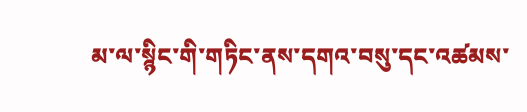མ་ལ་སྙིང་གི་གཏིང་ནས་དགའ་བསུ་དང་འཚམས་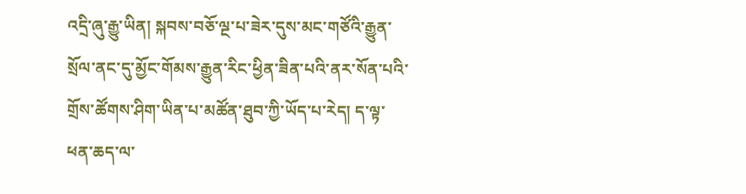འདྲི་ཞུ་རྒྱུ་ཡིན། སྐབས་བཅོ་ལྔ་པ་ཟེར་དུས་མང་གཙོའི་རྒྱུན་སྲོལ་ནང་དུ་མྱོང་གོམས་རྒྱུན་རིང་ཕྱིན་ཟིན་པའི་ནར་སོན་པའི་གྲོས་ཚོགས་ཤིག་ཡིན་པ་མཚོན་ཐུབ་ཀྱི་ཡོད་པ་རེད། ད་ལྟ་ཕན་ཆད་ལ་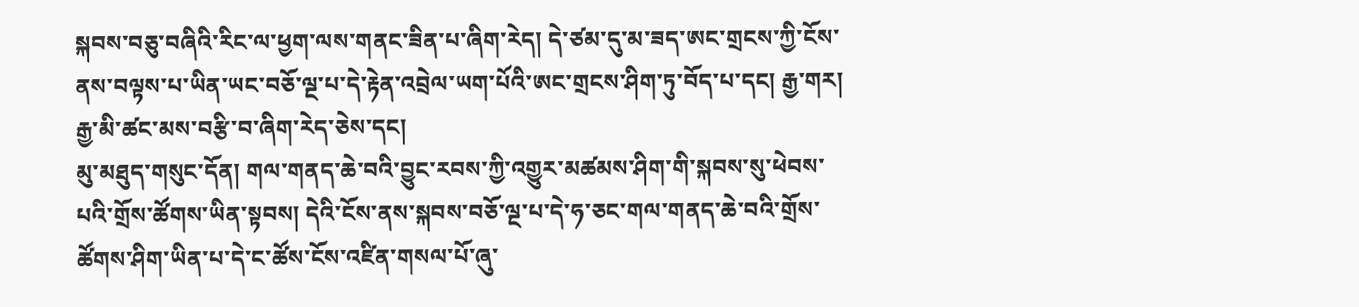སྐབས་བཅུ་བཞིའི་རིང་ལ་ཕྱག་ལས་གནང་ཟིན་པ་ཞིག་རེད། དེ་ཙམ་དུ་མ་ཟད་ཨང་གྲངས་ཀྱི་ངོས་ནས་བལྟས་པ་ཡིན་ཡང་བཅོ་ལྔ་པ་དེ་རྟེན་འབྲེལ་ཡག་པོའི་ཨང་གྲངས་ཤིག་ཏུ་བོད་པ་དང། རྒྱ་གར། རྒྱ་མི་ཚང་མས་བརྩི་བ་ཞིག་རེད་ཅེས་དང།
མུ་མཐུད་གསུང་དོན། གལ་གནད་ཆེ་བའི་བྱུང་རབས་ཀྱི་འགྱུར་མཚམས་ཤིག་གི་སྐབས་སུ་ཕེབས་པའི་གྲོས་ཚོགས་ཡིན་སྟབས། དེའི་ངོས་ནས་སྐབས་བཅོ་ལྔ་པ་དེ་ཧ་ཅང་གལ་གནད་ཆེ་བའི་གྲོས་ཚོགས་ཤིག་ཡིན་པ་དེ་ང་ཚོས་ངོས་འཛིན་གསལ་པོ་ཞུ་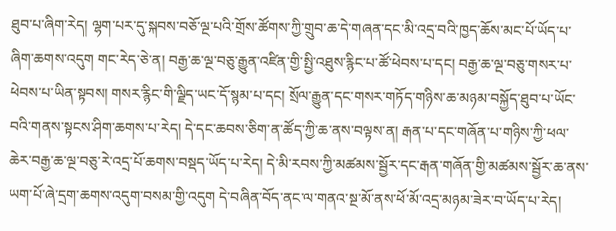ཐུབ་པ་ཞིག་རེད། ལྷག་པར་དུ་སྐབས་བཅོ་ལྔ་པའི་གྲོས་ཚོགས་ཀྱི་གྲུབ་ཆ་དེ་གཞན་དང་མི་འདྲ་བའི་ཁྱད་ཆོས་མང་པོ་ཡོད་པ་ཞིག་ཆགས་འདུག གང་རེད་ཅེ་ན། བརྒྱ་ཆ་ལྔ་བཅུ་རྒྱུན་འཛིན་གྱི་སྤྱི་འཐུས་རྙིང་པ་ཚོ་ཕེབས་པ་དང། བརྒྱ་ཆ་ལྔ་བཅུ་གསར་པ་ཕེབས་པ་ཡིན་སྟབས། གསར་རྙིང་གི་ལྗིད་ཡང་དོ་སྙམ་པ་དང། སྲོལ་རྒྱུན་དང་གསར་གཏོད་གཉིས་ཆ་མཉམ་བསྐྱོད་ཐུབ་པ་ཡོང་བའི་གནས་སྟངས་ཤིག་ཆགས་པ་རེད། དེ་དང་ཆབས་ཅིག་ན་ཚོད་ཀྱི་ཆ་ནས་བལྟས་ན། རྒན་པ་དང་གཞོན་པ་གཉིས་ཀྱི་ཕལ་ཆེར་བརྒྱ་ཆ་ལྔ་བཅུ་རེ་འདྲ་པོ་ཆགས་བསྡད་ཡོད་པ་རེད། དེ་མི་རབས་ཀྱི་མཚམས་སྦྱོར་དང་རྒན་གཞོན་གྱི་མཚམས་སྦྱོར་ཆ་ནས་ཡག་པོ་ཞེ་དྲག་ཆགས་འདུག་བསམ་གྱི་འདུག དེ་བཞིན་བོད་ནང་ལ་གནའ་སྔ་མོ་ནས་ཕོ་མོ་འདྲ་མཉམ་ཟེར་བ་ཡོད་པ་རེད།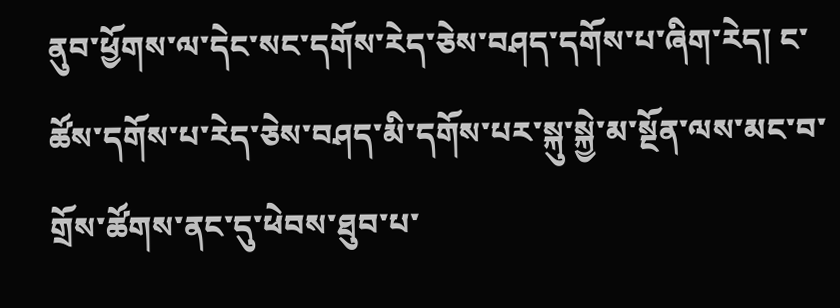ནུབ་ཕྱོགས་ལ་དེང་སང་དགོས་རེད་ཅེས་བཤད་དགོས་པ་ཞིག་རེད། ང་ཚོས་དགོས་པ་རེད་ཅེས་བཤད་མི་དགོས་པར་སྐུ་སྐྱེ་མ་སྔོན་ལས་མང་བ་གྲོས་ཚོགས་ནང་དུ་ཕེབས་ཐུབ་པ་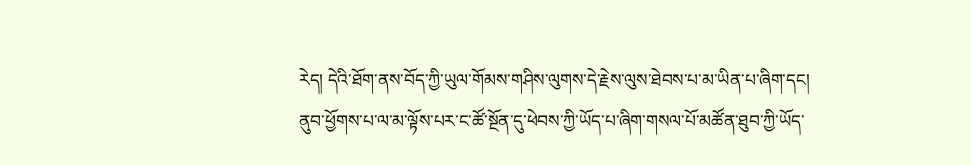རེད། དེའི་ཐོག་ནས་བོད་ཀྱི་ཡུལ་གོམས་གཤིས་ལུགས་དེ་རྗེས་ལུས་ཐེབས་པ་མ་ཡིན་པ་ཞིག་དང། ནུབ་ཕྱོགས་པ་ལ་མ་ལྟོས་པར་ང་ཚོ་སྔོན་དུ་ཕེབས་ཀྱི་ཡོད་པ་ཞིག་གསལ་པོ་མཚོན་ཐུབ་ཀྱི་ཡོད་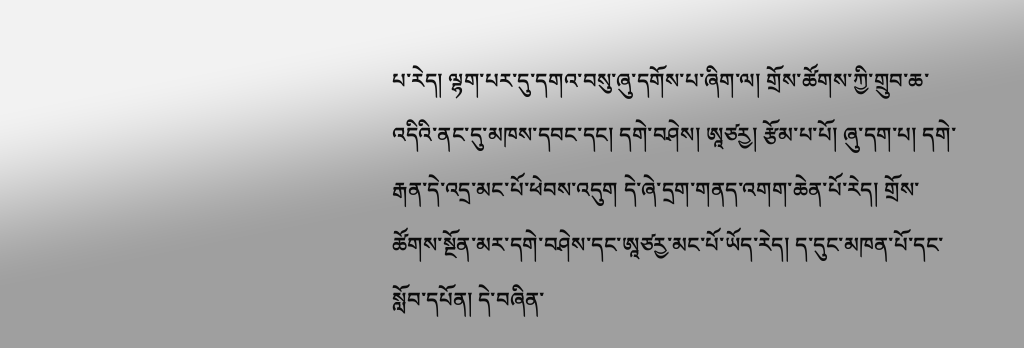པ་རེད། ལྷག་པར་དུ་དགའ་བསུ་ཞུ་དགོས་པ་ཞིག་ལ། གྲོས་ཚོགས་ཀྱི་གྲུབ་ཆ་འདིའི་ནང་དུ་མཁས་དབང་དང། དགེ་བཤེས། ཨཱཙརྱ། རྩོམ་པ་པོ། ཞུ་དག་པ། དགེ་རྒན་དེ་འདྲ་མང་པོ་ཕེབས་འདུག དེ་ཞེ་དྲག་གནད་འགག་ཆེན་པོ་རེད། གྲོས་ཚོགས་སྔོན་མར་དགེ་བཤེས་དང་ཨཱཙརྱ་མང་པོ་ཡོད་རེད། ད་དུང་མཁན་པོ་དང་སློབ་དཔོན། དེ་བཞིན་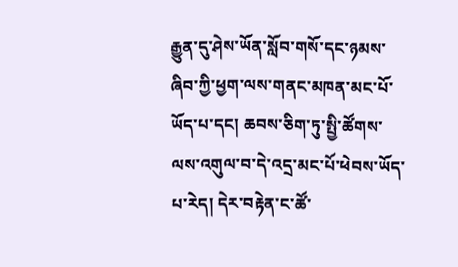རྒྱུན་དུ་ཤེས་ཡོན་སློབ་གསོ་དང་ཉམས་ཞིབ་ཀྱི་ཕྱག་ལས་གནང་མཁན་མང་པོ་ཡོད་པ་དང། ཆབས་ཅིག་ཏུ་སྤྱི་ཚོགས་ལས་འགུལ་བ་དེ་འདྲ་མང་པོ་ཕེབས་ཡོད་པ་རེད། དེར་བརྟེན་ང་ཚོ་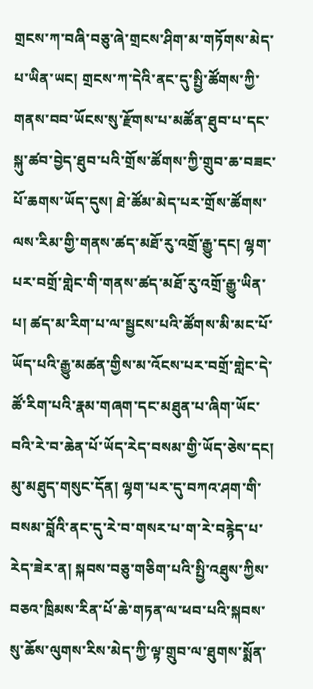གྲངས་ཀ་བཞི་བཅུ་ཞེ་གྲངས་ཤིག་མ་གཏོགས་མེད་པ་ཡིན་ཡང། གྲངས་ཀ་དེའི་ནང་དུ་སྤྱི་ཚོགས་ཀྱི་གནས་བབ་ཡོངས་སུ་རྫོགས་པ་མཚོན་ཐུབ་པ་དང་སྐུ་ཚབ་བྱེད་ཐུབ་པའི་གྲོས་ཚོགས་ཀྱི་གྲུབ་ཆ་བཟང་པོ་ཆགས་ཡོད་དུས། ཐེ་ཚོམ་མེད་པར་གྲོས་ཚོགས་ལས་རིམ་གྱི་གནས་ཚད་མཐོ་རུ་འགྲོ་རྒྱུ་དང། ལྷག་པར་བགྲོ་གླེང་གི་གནས་ཚད་མཐོ་རུ་འགྲོ་རྒྱུ་ཡིན་པ། ཚད་མ་རིག་པ་ལ་སྦྱངས་པའི་ཚོགས་མི་མང་པོ་ཡོད་པའི་རྒྱུ་མཚན་གྱིས་མ་འོངས་པར་བགྲོ་གླེང་དེ་ཚོ་རིག་པའི་རྣམ་གཞག་དང་མཐུན་པ་ཞིག་ཡོང་བའི་རེ་བ་ཆེན་པོ་ཡོད་རེད་བསམ་གྱི་ཡོད་ཅེས་དང།
མུ་མཐུད་གསུང་དོན། ལྷག་པར་དུ་བཀའ་ཤག་གི་བསམ་བློའི་ནང་དུ་རེ་བ་གསར་པ་ག་རེ་བརྙེད་པ་རེད་ཟེར་ན། སྐབས་བཅུ་གཅིག་པའི་སྤྱི་འཐུས་ཀྱིས་བཅའ་ཁྲིམས་རིན་པོ་ཆེ་གཏན་ལ་ཕབ་པའི་སྐབས་སུ་ཆོས་ལུགས་རིས་མེད་ཀྱི་ལྟ་གྲུབ་ལ་ཐུགས་སྨོན་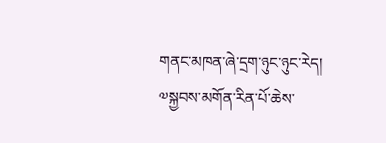གནང་མཁན་ཞེ་དྲག་ཉུང་ཉུང་རེད། ༧སྐྱབས་མགོན་རིན་པོ་ཆེས་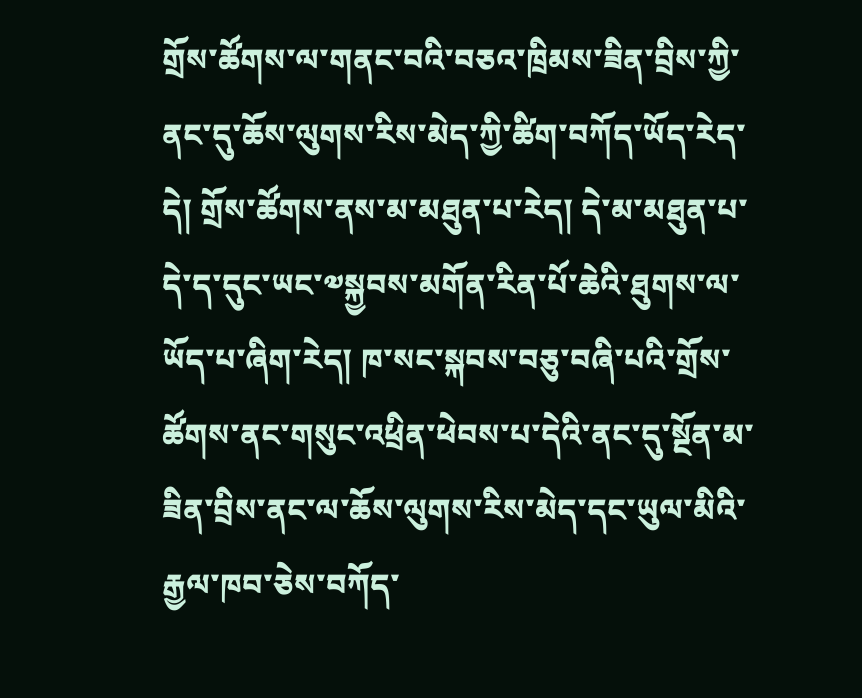གྲོས་ཚོགས་ལ་གནང་བའི་བཅའ་ཁྲིམས་ཟིན་བྲིས་ཀྱི་ནང་དུ་ཆོས་ལུགས་རིས་མེད་ཀྱི་ཚིག་བཀོད་ཡོད་རེད་དེ། གྲོས་ཚོགས་ནས་མ་མཐུན་པ་རེད། དེ་མ་མཐུན་པ་དེ་ད་དུང་ཡང་༧སྐྱབས་མགོན་རིན་པོ་ཆེའི་ཐུགས་ལ་ཡོད་པ་ཞིག་རེད། ཁ་སང་སྐབས་བཅུ་བཞི་པའི་གྲོས་ཚོགས་ནང་གསུང་འཕྲིན་ཕེབས་པ་དེའི་ནང་དུ་སྔོན་མ་ཟིན་བྲིས་ནང་ལ་ཆོས་ལུགས་རིས་མེད་དང་ཡུལ་མིའི་རྒྱལ་ཁབ་ཅེས་བཀོད་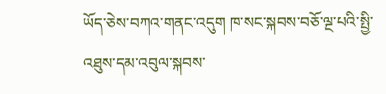ཡོད་ཅེས་བཀའ་གནང་འདུག ཁ་སང་སྐབས་བཅོ་ལྔ་པའི་སྤྱི་འཐུས་དམ་འབུལ་སྐབས་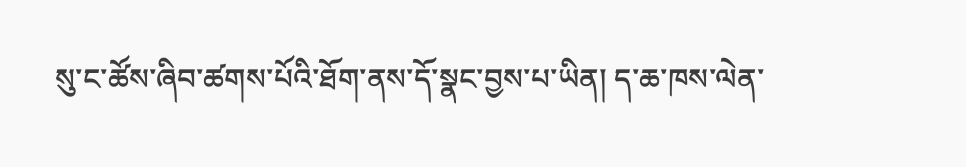སུ་ང་ཚོས་ཞིབ་ཚགས་པོའི་ཐོག་ནས་དོ་སྣང་བྱས་པ་ཡིན། ད་ཆ་ཁས་ལེན་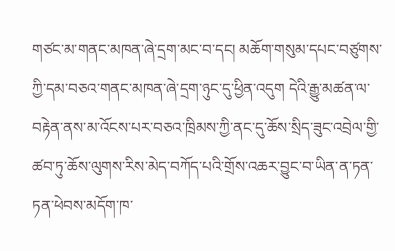གཙང་མ་གནང་མཁན་ཞེ་དྲག་མང་བ་དང། མཆོག་གསུམ་དཔང་བཙུགས་ཀྱི་དམ་བཅའ་གནང་མཁན་ཞེ་དྲག་ཉུང་དུ་ཕྱིན་འདུག དེའི་རྒྱུ་མཚན་ལ་བརྟེན་ནས་མ་འོངས་པར་བཅའ་ཁྲིམས་ཀྱི་ནང་དུ་ཆོས་སྲིད་ཟུང་འབྲེལ་གྱི་ཚབ་ཏུ་ཆོས་ལུགས་རིས་མེད་བཀོད་པའི་གྲོས་འཆར་བྱུང་བ་ཡིན་ན་ཏན་ཏན་ཕེབས་མདོག་ཁ་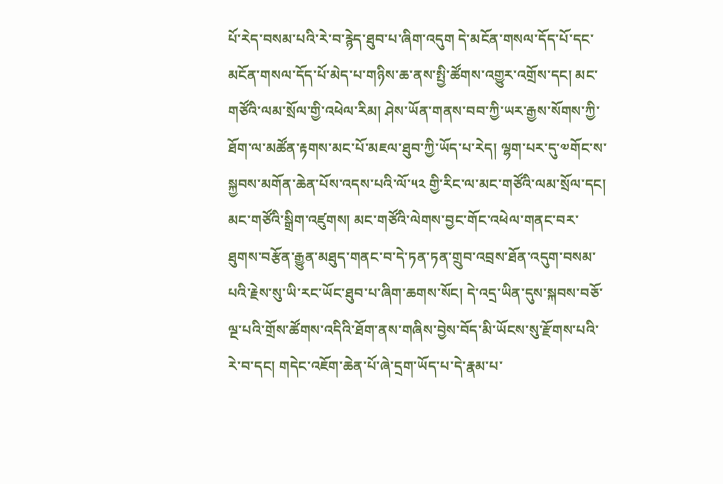པོ་རེད་བསམ་པའི་རེ་བ་རྙེད་ཐུབ་པ་ཞིག་འདུག དེ་མངོན་གསལ་དོད་པོ་དང་མངོན་གསལ་དོད་པོ་མེད་པ་གཉིས་ཆ་ནས་སྤྱི་ཚོགས་འགྱུར་འགྲོས་དང། མང་གཙོའི་ལམ་སྲོལ་གྱི་འཕེལ་རིམ། ཤེས་ཡོན་གནས་བབ་ཀྱི་ཡར་རྒྱས་སོགས་ཀྱི་ཐོག་ལ་མཚོན་རྟགས་མང་པོ་མཇལ་ཐུབ་ཀྱི་ཡོད་པ་རེད། ལྷག་པར་དུ་༧གོང་ས་སྐྱབས་མགོན་ཆེན་པོས་འདས་པའི་ལོ་༥༢ གྱི་རིང་ལ་མང་གཙོའི་ལམ་སྲོལ་དང། མང་གཙོའི་སྒྲིག་འཛུགས། མང་གཙོའི་ལེགས་བྱང་གོང་འཕེལ་གནང་བར་ཐུགས་བརྩོན་རྒྱུན་མཐུད་གནང་བ་དེ་ཏན་ཏན་གྲུབ་འབྲས་ཐོན་འདུག་བསམ་པའི་རྗེས་སུ་ཡི་རང་ཡོང་ཐུབ་པ་ཞིག་ཆགས་སོང། དེ་འདྲ་ཡིན་དུས་སྐབས་བཅོ་ལྔ་པའི་གྲོས་ཚོགས་འདིའི་ཐོག་ནས་གཞིས་བྱེས་བོད་མི་ཡོངས་སུ་རྫོགས་པའི་རེ་བ་དང། གདེང་འཇོག་ཆེན་པོ་ཞེ་དྲག་ཡོད་པ་དེ་རྣམ་པ་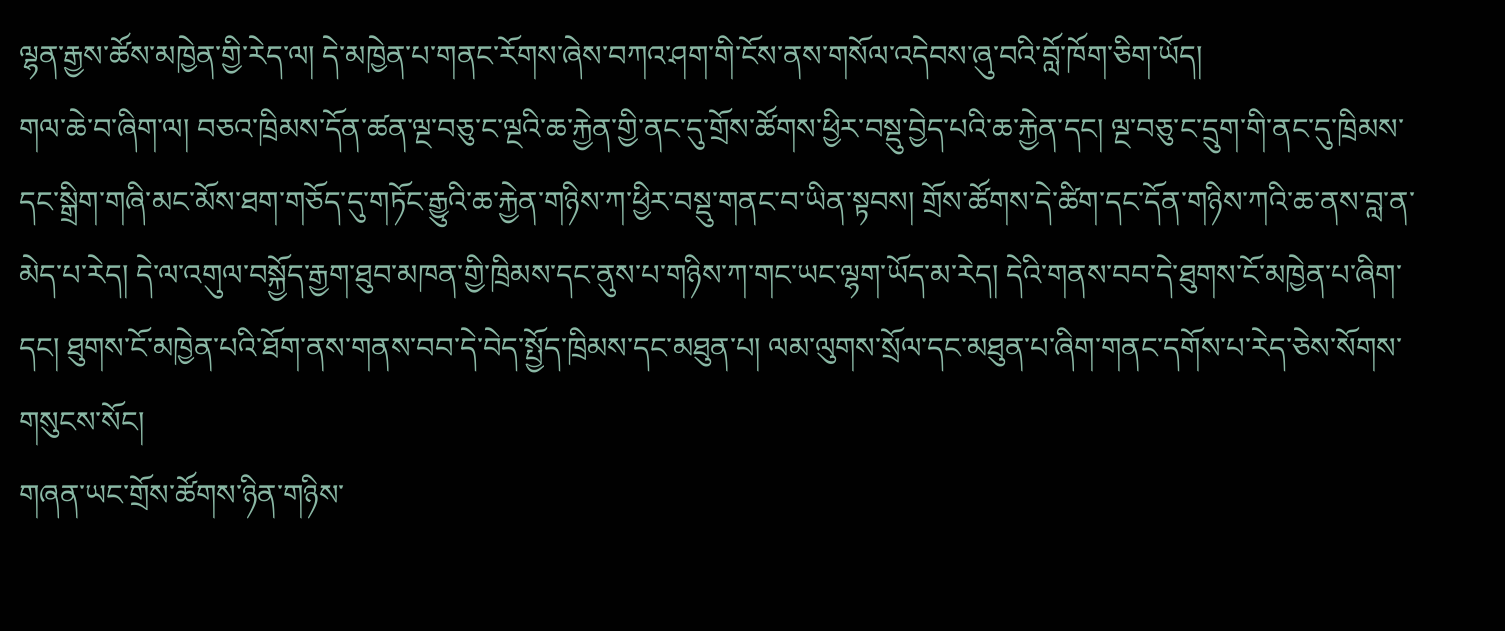ལྷན་རྒྱས་ཚོས་མཁྱེན་གྱི་རེད་ལ། དེ་མཁྱེན་པ་གནང་རོགས་ཞེས་བཀའ་ཤག་གི་ངོས་ནས་གསོལ་འདེབས་ཞུ་བའི་བློ་ཁོག་ཅིག་ཡོད།
གལ་ཆེ་བ་ཞིག་ལ། བཅའ་ཁྲིམས་དོན་ཚན་ལྔ་བཅུ་ང་ལྔའི་ཆ་རྐྱེན་གྱི་ནང་དུ་གྲོས་ཚོགས་ཕྱིར་བསྡུ་བྱེད་པའི་ཆ་རྐྱེན་དང། ལྔ་བཅུ་ང་དྲུག་གི་ནང་དུ་ཁྲིམས་དང་སྒྲིག་གཞི་མང་མོས་ཐག་གཅོད་དུ་གཏོང་རྒྱུའི་ཆ་རྐྱེན་གཉིས་ཀ་ཕྱིར་བསྡུ་གནང་བ་ཡིན་སྟབས། གྲོས་ཚོགས་དེ་ཚིག་དང་དོན་གཉིས་ཀའི་ཆ་ནས་བླ་ན་མེད་པ་རེད། དེ་ལ་འགུལ་བསྐྱོད་རྒྱག་ཐུབ་མཁན་གྱི་ཁྲིམས་དང་ནུས་པ་གཉིས་ཀ་གང་ཡང་ལྷག་ཡོད་མ་རེད། དེའི་གནས་བབ་དེ་ཐུགས་ངོ་མཁྱེན་པ་ཞིག་དང། ཐུགས་ངོ་མཁྱེན་པའི་ཐོག་ནས་གནས་བབ་དེ་བེད་སྤྱོད་ཁྲིམས་དང་མཐུན་པ། ལམ་ལུགས་སྲོལ་དང་མཐུན་པ་ཞིག་གནང་དགོས་པ་རེད་ཅེས་སོགས་གསུངས་སོང།
གཞན་ཡང་གྲོས་ཚོགས་ཉིན་གཉིས་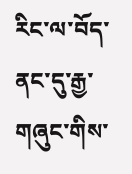རིང་ལ་བོད་ནང་དུ་རྒྱ་གཞུང་གིས་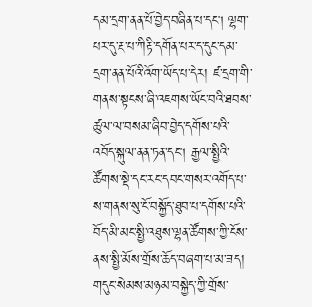དམ་དྲག་ནན་པོ་བྱེད་བཞིན་པ་དང། ལྷག་པར་དུ་རྔ་པ་ཀིརྟི་དགོན་པར་ད་དུང་དམ་དྲག་ནན་པོའི་འོག་ཡོད་པ་དེར། ཛ་དྲག་གི་གནས་སྟངས་ཞི་འཇགས་ཡོང་བའི་ཐབས་ཚུལ་ལ་བསམ་ཞིབ་བྱེད་དགོས་པའི་འབོད་སྐུལ་ནན་ཏན་དང། རྒྱལ་སྤྱིའི་ཚོགས་སྡེ་དང་རང་དབང་གསར་འགོད་པ་ས་གནས་སུ་ངོ་བསྐྱོད་ཐུབ་པ་དགོས་པའི་བོད་མི་མང་སྤྱི་འཐུས་ལྷན་ཚོགས་ཀྱི་ངོས་ནས་སྤྱི་མོས་གྲོས་ཆོད་བཞག་པ་མ་ཟད། གདུང་སེམས་མཉམ་བསྐྱེད་ཀྱི་གྲོས་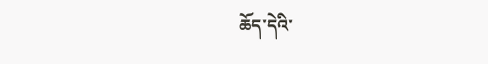ཆོད་དེའི་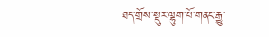ཐད་གྲོས་སྡུར་ལྷུག་པོ་གནང་རྒྱུ་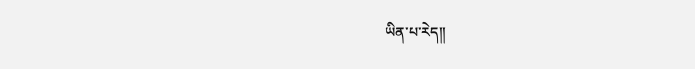ཡིན་པ་རེད།།